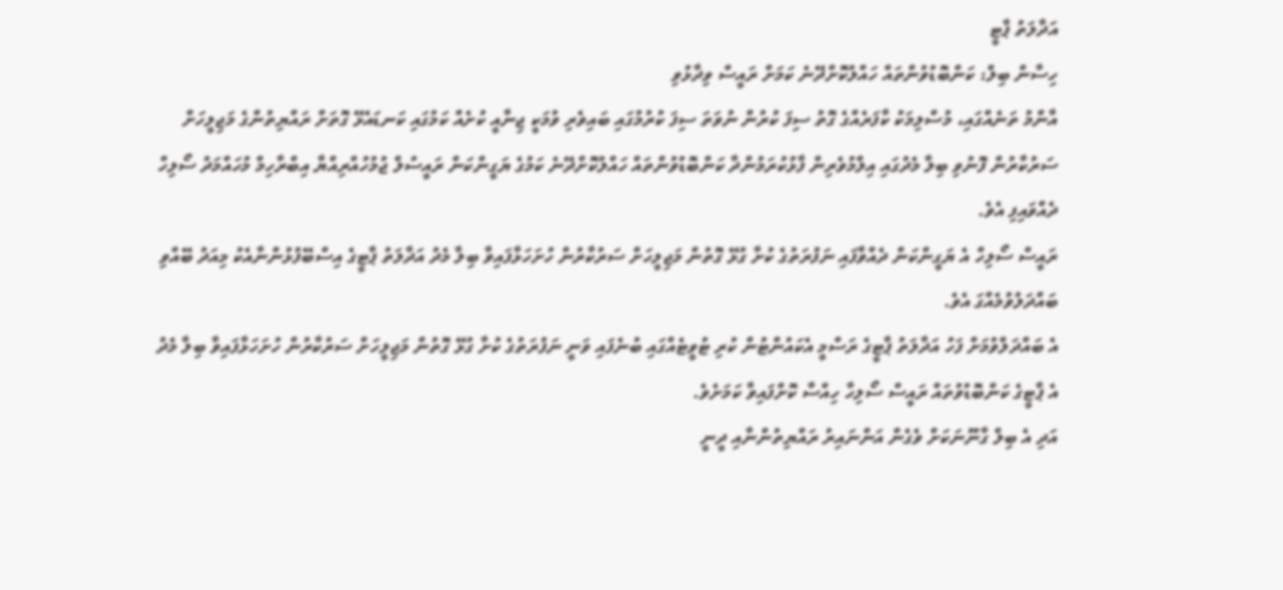އަދާލަތު ޕާޓީ
ހިސާން ބިލް: ކަންބޮޑުވުންތައް ހައްލުކޮށްދޭނެ ކަމަށް ރައީސް ވިދާޅުވި
އާންމު ތަނެއްގައި، މުސްލިމަކު ކާފަރެއްގެ ގޮތު ސިފަ ކުރުން ނުވަތަ ސިފަ ކުރުމުގައި ބައިވެރި ވުމަކީ ޖިނާއީ ކުށެއް ކަމުގައި ކަނޑައެޅޭ ގޮތަށް ރައްޔިތުންގެ މަޖިލީހަށް ސަރުކާރުން ފޮނުވި ބިލާ މެދުގައި އިލްމުވެރިން ފާޅުކުރަމުންދާ ކަންބޮޑުވުންތައް ހައްލުކޮށްދޭނެ ކަމުގެ ޔަގީންކަން ރައީސުލް ޖުމުހުއްރިއްޔާ އިބްރާހިމް މުހައްމަދު ސޯލިހް ދެއްވައިފި އެވެ.
ރައީސް ސޯލިހް އެ ޔަގީންކަން ދެއްވާފައި ނަފުރަތުގެ ކުށާ ގުޅޭ ގޮތުން މަޖިލީހަށް ސަރުކާރުން ހުށަހަޅާފައިވާ ބިލާ މެދު އަދާލަތު ޕާޓީގެ އިސްބޭފުޅުންނާއެކު މިއަދު ބޭއްވި ބައްދަލުވުމެއްގަ އެވެ.
އެ ބައްދަލްވުމަށް ފަހު އަދާލަތު ޕާޓީގެ ރަސްމީ އެކައުންޓުން ކުރި ޓުވީޓެއްގައި ބުނެފައި ވަނީ ނަފުރަތުގެ ކުށާ ގުޅޭ ގޮތުން މަޖިލީހަށް ސަރުކާރުން ހުށަހަޅާފައިވާ ބިލާ މެދު އެ ޕާޓީގެ ކަންބޮޑުވުތައް ރައީސް ސޯލިހާ ހިއްސާ ކޮށްފައިވާ ކަމަށެވެ.
އަދި އެ ބިލް ގާނޫނަކަށް ވެގެން އަންނައިރު ރައްޔިތުންނާއި ދީނީ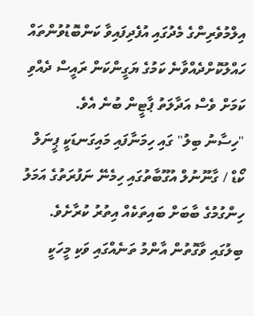އިލްމުވެރިންގެ މެދުގައި އުފެދިފައިވާ ކަންބޮޑުވުންތައް ހައްލުކޮށްދެއްވާނެ ކަމުގެ ޔަގީންކަން ރައީސް ދެއްވި ކަމަށް ވެސް އަދާލަތު ޕާޓީން ބުނެ އެވެ.
"ހިސާނު ބިލު" ގައި ހިމަނާފައި މައިގަނޑަކީ ޕީނަލް ކޯޑް / ގާނޫނުލް އުގޫބާތުގައި ހިމެނޭ ނަފުރަތުގެ އަމަލު ހިންގުމުގެ ބާބަށް ބައިތަކެއް އިތުރު ކުރާށެވެ. ބިލުގައި ވާގޮތުން އާންމު ތަނެއްގައި ވަކި މީހަކީ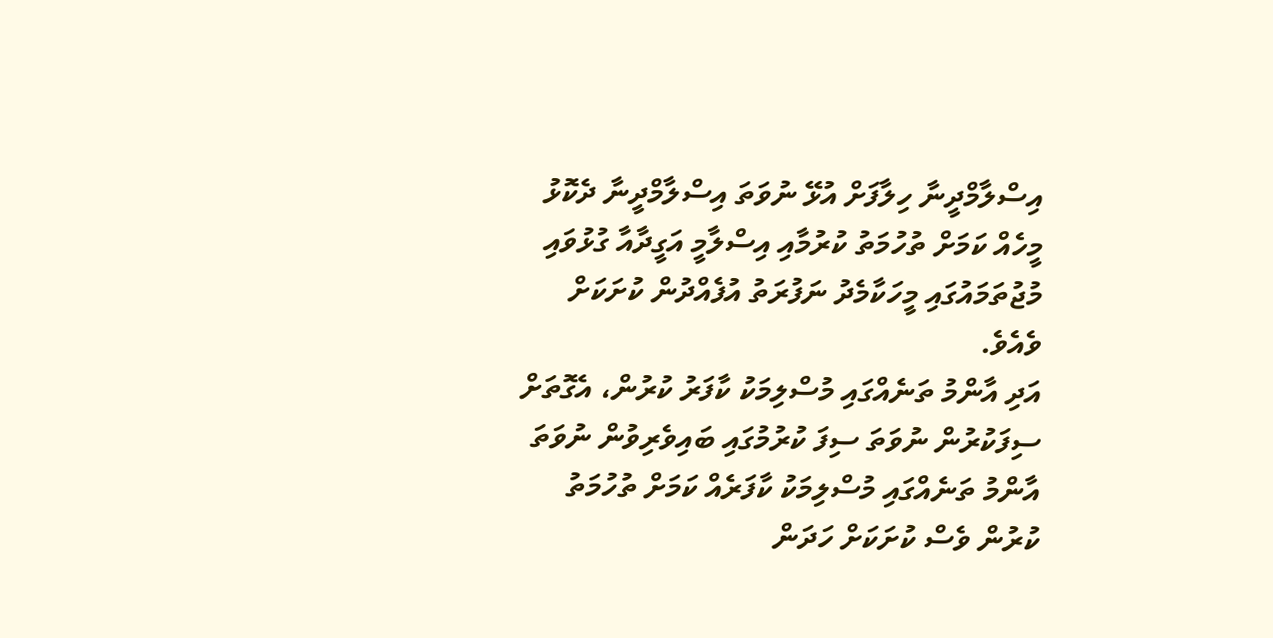އިސްލާމްދީނާ ހިލާފަށް އުޅޭ ނުވަތަ އިސްލާމްދީނާ ދެކޮޅު މީހެއް ކަމަށް ތުހުމަތު ކުރުމާއި އިސްލާމީ އަގީދާއާ ގުޅުވައި މުޖުތަމައުގައި މީހަކާމެދު ނަފުރަތު އުފެއްދުން ކުށަކަށް ވެއެވެ.
އަދި އާންމު ތަނެއްގައި މުސްލިމަކު ކާފަރު ކުރުން، އެގޮތަށް ސިފަކުރުން ނުވަތަ ސިފަ ކުރުމުގައި ބައިވެރިވުން ނުވަތަ އާންމު ތަނެއްގައި މުސްލިމަކު ކާފަރެއް ކަމަށް ތުހުމަތު ކުރުން ވެސް ކުށަކަށް ހަދަން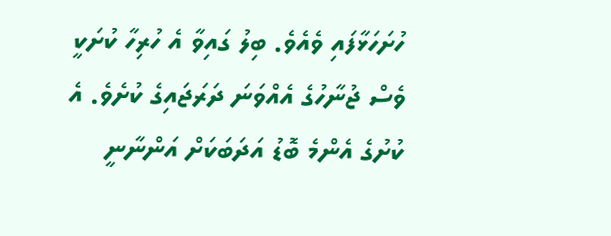ހުށަހަޅާފައި ވެއެވެ. ބިލު ގައިވާ އެ ހުރިހާ ކުށަކީ ވެސް ޖުނާހުގެ އެއްވަނަ ދަރަޖައިގެ ކުށެވެ. އެ ކުށުގެ އެންމެ ބޮޑު އަދަބަކަށް އަންނާނީ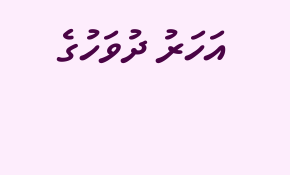އަހަރު ދުވަހުގެ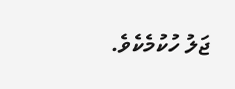ޖަލު ހުކުމެކެވެ.